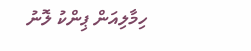ހިމާލިއަން ޕިންކު ލޮނު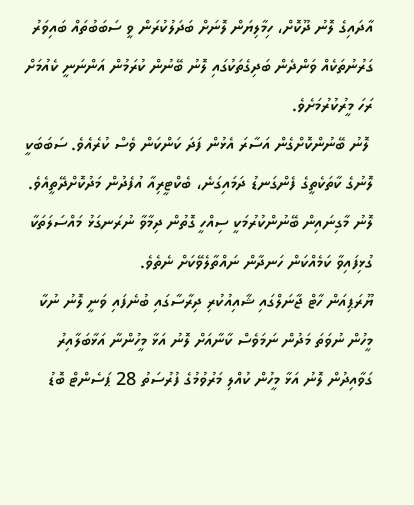އާދައިގެ ލޮނު ދޫކޮށް، ހިމާލިޔަން ލޮނަށް ބަދަލުކުރަން ވީ ސަބަބުތައް ބައިވަރު
ގަރުނުތަކެއް ވަންދެން ބަދިގެތަކުގައި ލޮނު ބޭނުން ކުރަމުން އަންނަނީ ކެއުމަށް ރަހަ މީރުކުރުމަށެވެ.
 ލޮނު ބޭނުންކޮށްގެން އަސާރަ އެޅުން ފަދަ ކަންކަން ވެސް ކުރެއެވެ. ސަބަބަކީ ލޮނުގެ ކާތަކެތީގެ ފެންގަނޑު ދަމައިގަނެ، ބެކްޓީރިއާ އުފެދުން މަދުކޮށްދޭތީއެވެ.
ލޮނު މާގިނައިން ބޭނުންކުރުމަކީ ސިއްހީ ގޮތުން ދިމާވާ ނުރަނގަޅު މައްސަލަތަކާ ގުޅިފައިވާ ކަމެއްކަން ހަނދާން ނައްތާލެވޭކަށް ނެތެވެ.
ޔޫރަޕިއަން ހާޓް ޖާނަލްގައި ޝާއިއުކުރި ދިރާސާގައި ބުނެފައި ވަނީ ލޮނު ނުކާ މީހުން ނުވަތަ މަދުން ނަމަވެސް ކާނާއަށް ލޮނު އަޅާ މީހުންނާ އަޅާބަލާއިރު ގަވާއިދުން ލޮނު އަޅާ މީހުން ކުއްލި މަރުވުމުގެ ފުރުސަތު 28 ޕަސެންޓް ބޮޑު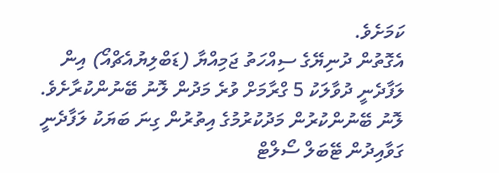ކަމަށެވެ.
އެގޮތުން ދުނިޔޭގެ ސިއްހަތު ޖަމިއްޔާ (ޑަބްލިޔުއެޗްއޯ) އިން ލަފާދެނީ ދުވާލަކު 5 ގްރާމަށް ވުރެ މަދުން ލޮނު ބޭނުންކުރާށެވެ.
ލޮނު ބޭނުންކުރުން މަދުކުރުމުގެ އިތުރުން ގިނަ ބަޔަކު ލަފާދެނީ ގަވާއިދުން ޓޭބަލް ސޯލްޓް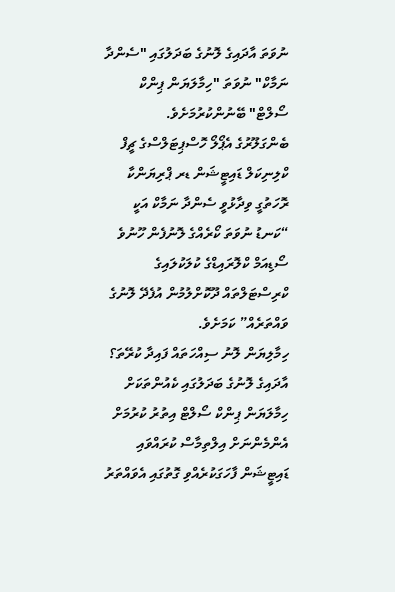ނުވަތަ އާދައިގެ ލޮނުގެ ބަދަލުގައި "ސެންދާ ނަމާކް" ނުވަތަ "ހިމާލަޔަން ޕިންކް ސޯލްޓް" ބޭނުންކުރުމަށެވެ.
ބެންގަލޫރުގެ އެޕޯލޯ ހޮސްޕިޓަލްސްގެ ޗީފް ކްލިނިކަލް ޑައިޓީޝަން ޑރ ޕްރިޔަންކާ ރޮހަތުގީ ވިދާޅުވީ ސެންދާ ނަމާކް އަކީ “ކަނޑު ނުވަތަ ކޯރެއްގެ ލޮނުފެން ހޫނުވެ ސޯޑިއަމް ކްލޮރައިޑްގެ ކުލަކުލައިގެ ކްރިސްޓަލްތައް ދޫކޮށްލުމުން އުފެދޭ ލޮނުގެ ވައްތަރެއް” ކަމަށެވެ.
ހިމާލިޔަން ލޮނު ސިއްހަތައް ފައިދާ ކުރޭތަ؟
އާދައިގެ ލޮނުގެ ބަދަލުގައި ކެއުންތަކަށް ހިމާލަޔަން ޕިންކް ސޯލްޓް އިތުރު ކުރުމަށް އެންމެންނަށް އިލްތިމާސް ކުރައްވައި ޑައިޓީޝަން ފާހަގަކުރެއްވި ގޮތުގައި އެވައްތަރު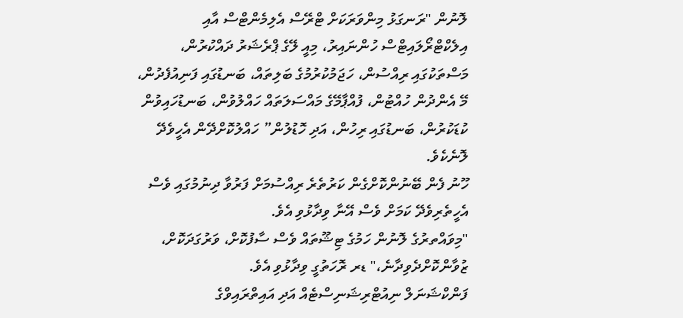ލޮނުން "ރަނގަޅު މިންވަރަކަށް ޓްރޭސް އެލިމެންޓްސް އާއި އިލެކްޓްރޯލައިޓްސް ހުންނައިރު، މިއީ ލޭގެ ޕްރެޝަރު ދައްކުރުން، މަސްތަކުގައި ރިއްސުން، ހަޖަމުކުރުމުގެ ބަލިތައް، ބަނޑުގައި ފަނިއުފެދުން، މޭ އެންދުން ހުއްޓުން، ފުއްޕާމޭގެ މައްސަލަތައް ހައްލުވުން، ބަނޑުހައިވުން ކުޑަކުރުން، ބަނޑުގައި ރިހުން، އަދި ހޮޑުލުން” ހައްލުކޮށްދޭން އެހީވެދޭ ލޮނެކެވެ.
ހޫނު ފެން ބޭނުންކޮށްގެން ކަރުތެރެ ރިއްސުމަށް ފަރުވާ ދިނުމުގައި ވެސް އެހީތެރިވެދޭ ކަމަށް ވެސް އޭނާ ވިދާޅުވި އެވެ.
"މިވައްތރުގެ ލޮނުން ހަމުގެ ޓިޝޫތައް ވެސް ސާފުކޮށް، ވަރުގަދަކޮށް، ޒުވާންކޮށްދެވިދާނެ،" ޑރ ރޮހަތުގީ ވިދާޅުވި އެވެ.
ފަންކްޝަނަލް ނިއުޓްރިޝަނިސްޓެއް އަދި އައިތްރައިވްގެ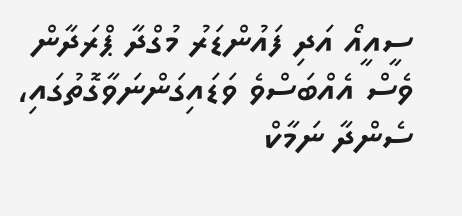ސީއީއޯ އަދި ފައުންޑަރު މުގްދާ ޕްރަދާން ވެސް އެއްބަސްވެ ވަޑައިގަންނަވާގޮތުގައި، ސެންދާ ނަމާކް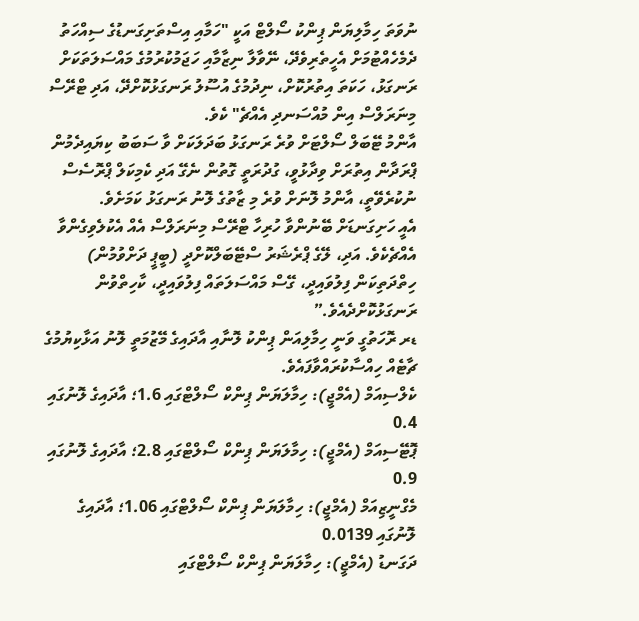ނުވަތަ ހިމާލިޔަން ޕިންކު ސޯލްޓް އަކީ "ހަމާއި އިސްތަށިގަނޑުގެ ސިއްހަތު ދެމެހެއްޓުމަށް އެހީތެރިވެދޭ، ނޭވާލާ ނިޒާމާއި ހަޖަމުކުރުމުގެ މައްސަލަތަކަށް ރަނގަޅު، ހަކަތަ އިތުރުކޮށް، ނިދުމުގެ އުސޫލު ރަނގަޅުކޮށްދޭ، އަދި ޓްރޭސް މިނަރަލްސް އިން މުއްސަނދި އެއްޗެ" ކެވެ.
އާންމު ޓޭބަލް ސޯލްޓަށް ވުރެ ރަނގަޅު ބަދަލަކަށް ވާ ސަބަބު ކިޔައިދެމުން ޕްރަދާން އިތުރަށް ވިދާޅުވީ، ގުދުރަތީ ގޮތުން ނެގޭ އަދި ކެމިކަލް ޕްރޮސެސް ނުކުރެވޭތީ، އާންމު ލޮނަށް ވުރެ މި ޒާތުގެ ލޮނު ރަނގަޅު ކަމަށެވެ.
އެއީ ހަށިގަނޑަށް ބޭނުންވާ ހުރިހާ ޓްރޭސް މިނަރަލްސް އެއް އެކުލެވިގެންވާ އެއްޗެކެވެ. އަދި، ލޭގެ ޕްރެޝަރު ސްޓޭބަލްކޮށްދީ (ބީޕީ ދަށްވުމުން) ހިތްދަތިކަން ފިލުވައިދީ، ގޭސް މައްސަލަތައް ފިލުވައިދީ، ކާހިތްވުން ރަނގަޅުކޮށްދެއެވެ.”
ޑރ ރޮހަތުގީ ވަނީ ހިމާލިއަން ޕިންކު ލޮނާއި އާދައިގެ މޭޒުމަތީ ލޮނު އަޅާކިޔުމުގެ ޗާޓެއް ހިއްސާކުރައްވާފައެވެ.
ކެލްސިއަމް (އެމްޖީ): ހިމާލަޔަން ޕިންކް ސޯލްޓްގައި 1.6؛ އާދައިގެ ލޮނުގައި 0.4
ޕޮޓޭސިއަމް (އެމްޖީ): ހިމާލަޔަން ޕިންކް ސޯލްޓްގައި 2.8؛ އާދައިގެ ލޮނުގައި 0.9
މެގްނީޒިއަމް (އެމްޖީ): ހިމާލަޔަން ޕިންކް ސޯލްޓްގައި 1.06؛ އާދައިގެ ލޮނުގައި 0.0139
ދަގަނޑު (އެމްޖީ): ހިމާލަޔަން ޕިންކް ސޯލްޓްގައި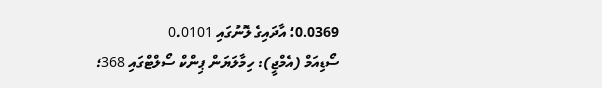0.0369؛ އާދައިގެ ލޮނުގައި 0.0101
ސޯޑިއަމް (އެމްޖީ): ހިމާލަޔަން ޕިންކް ސޯލްޓްގައި 368؛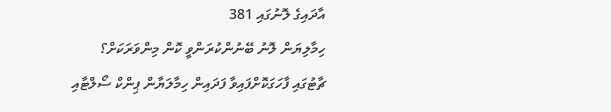އާދައިގެ ލޮނުގައި 381
ހިމާލިޔަން ލޮނު ބޭނުންކުރަންވީ ކޮން މިންވަރަކަށް؟
ޗާޓުގައި ފާހަގަކޮށްފައިވާ ފަދައިން ހިމާލަޔާން ޕިންކް ސޯލްޓާއި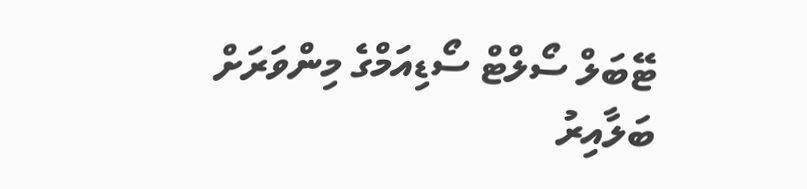ޓޭބަލް ސޯލްޓް ސޯޑިއަމްގެ މިންވަރަށް ބަލާއިރު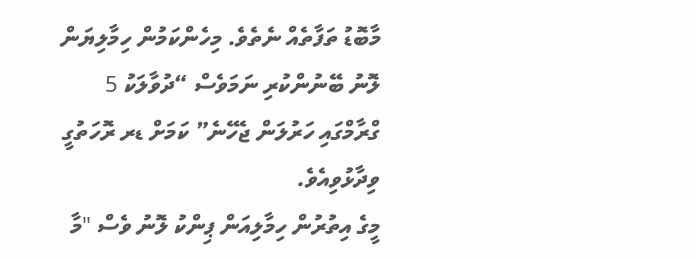މާބޮޑު ތަފާތެއް ނެތެވެ. މިހެންކަމުން ހިމާލިޔަން ލޮނު ބޭނުންކުރި ނަމަވެސް “ދުވާލަކު 5 ގްރާމްގައި ހަރުލަން ޖެހޭނެ” ކަމަށް ޑރ ރޮހަތުގީ ވިދާޅުވިއެވެ.
މީގެ އިތުރުން ހިމާލިއަން ޕިންކު ލޮނު ވެސް "މާ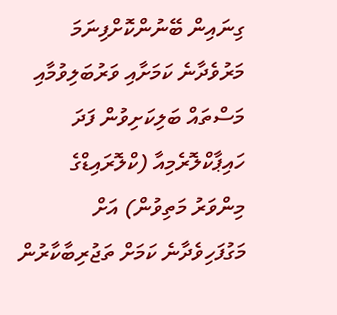ގިނައިން ބޭނުންކޮށްފިނަމަ މަރުވެދާނެ ކަމަށާއި ވަރުބަލިވުމާއި މަސްތައް ބަލިކަށިވުން ފަދަ ހައިޕާކްލޮރެމިއާ (ކްލޮރައިޑްގެ މިންވަރު މަތިވުން) އަށް މަގުފަހިވެދާނެ ކަމަށް ތަޖުރިބާކާރުން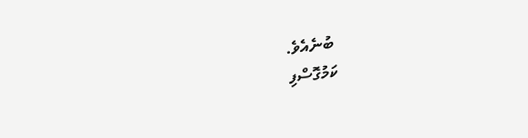ބުނެއެވެ.
ކަމުގޮސްފި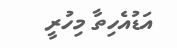އަޑުއެހިތާ މިހުރީ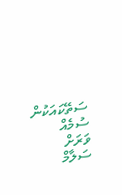ސަތޭކައަކުން ސުމެއް
ވަރަށް ސަލާމް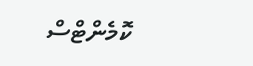ކޮމެންޓްސް